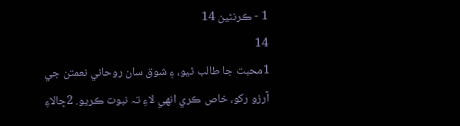1 - ڪرنٿين 14
14
1محبت جا طالب ٿيو، ۽ شوق سان روحاني نعمتن جي آرزو رکو، خاص ڪري انهي لاءِ تہ نبوت ڪريو. 2ڇالاءِ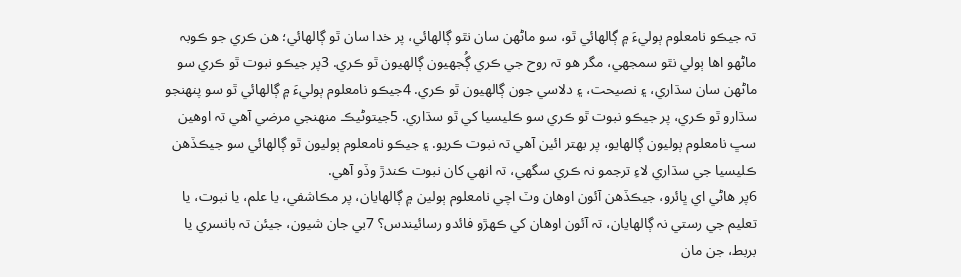تہ جيڪو نامعلوم ٻوليءَ ۾ ڳالهائي ٿو، سو ماڻهن سان نٿو ڳالهائي، پر خدا سان ٿو ڳالهائي؛ هن ڪري جو ڪوبہ ماڻهو اها ٻولي نٿو سمجهي، مگر هو تہ روح جي ڪري ڳُجهيون ڳالهيون ٿو ڪري. 3پر جيڪو نبوت ٿو ڪري سو ماڻهن سان سڌاري، ۽ نصيحت، ۽ دلاسي جون ڳالهيون ٿو ڪري. 4جيڪو نامعلوم ٻوليءَ ۾ ڳالهائي ٿو سو پنهنجو سڌارو ٿو ڪري، پر جيڪو نبوت ٿو ڪري سو ڪليسيا کي ٿو سڌاري. 5جيتوڻيڪ منهنجي مرضي آهي تہ اوهين سڀ نامعلوم ٻوليون ڳالهايو، پر بهتر ائين آهي تہ نبوت ڪريو. ۽ جيڪو نامعلوم ٻوليون ٿو ڳالهائي سو جيڪڏهن ڪليسيا جي سڌاري لاءِ ترجمو نہ ڪري سگهي، تہ انهي کان نبوت ڪندڙ وڏو آهي.
6پر هاڻي اي ڀائرو، جيڪڏهن آئون اوهان وٽ اچي نامعلوم ٻولين ۾ ڳالهايان، پر مڪاشفي، يا علم، يا نبوت، يا تعليم جي رستي نہ ڳالهايان، تہ آئون اوهان کي ڪهڙو فائدو رسائيندس؟ 7بي جان شيون، جيئن تہ بانسري يا بربط، جن مان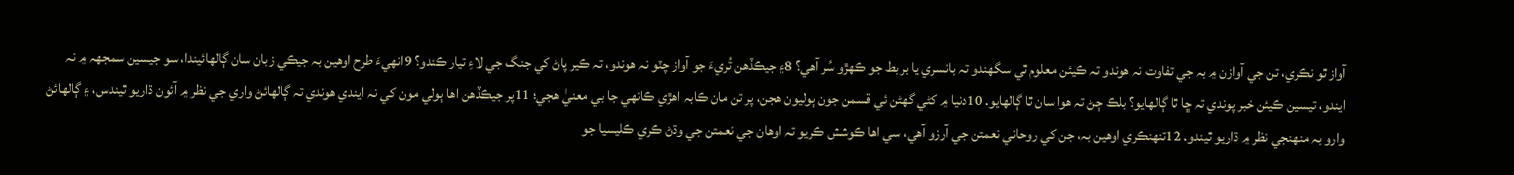آواز ٿو نڪري، تن جي آوازن ۾ بہ جي تفاوت نہ هوندو تہ ڪيئن معلوم ٿي سگهندو تہ بانسري يا بربط جو ڪهڙو سُر آهي؟ 8۽ جيڪڏهن تُريءَ جو آواز چٽو نہ هوندو، تہ ڪير پاڻ کي جنگ جي لاءِ تيار ڪندو؟ 9انهيءَ طرح اوهين بہ جيڪي زبان سان ڳالهائيندا، سو جيسين سمجهہ ۾ نہ ايندو، تيسين ڪيئن خبر پوندي تہ ڇا ٿا ڳالهايو؟ بلڪ ڄڻ تہ هوا سان ٿا ڳالهايو. 10دنيا ۾ کڻي گهڻن ئي قسمن جون ٻوليون هجن، پر تن مان ڪابہ اهڙي ڪانهي جا بي معنيٰ هجي؛ 11پر جيڪڏهن اها ٻولي مون کي نہ ايندي هوندي تہ ڳالهائڻ واري جي نظر ۾ آئون ڌاريو ٿيندس، ۽ ڳالهائڻ وارو بہ منهنجي نظر ۾ ڌاريو ٿيندو. 12تنهنڪري اوهين بہ، جن کي روحاني نعمتن جي آرزو آهي، سي اها ڪوشش ڪريو تہ اوهان جي نعمتن جي وڌڻ ڪري ڪليسيا جو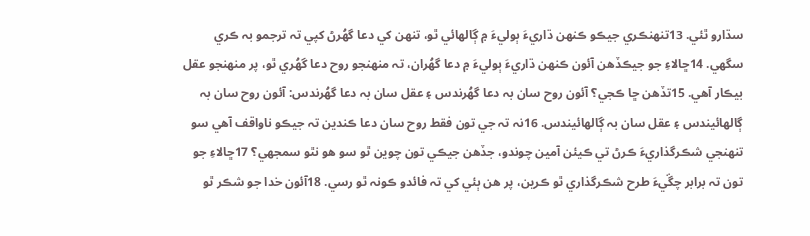سڌارو ٿئي. 13تنهنڪري جيڪو ڪنهن ڌاريءَ ٻوليءَ ۾ ڳالهائي ٿو، تنهن کي دعا گهُرڻ کپي تہ ترجمو بہ ڪري سگهي. 14ڇالاءِ جو جيڪڏهن آئون ڪنهن ڌاريءَ ٻوليءَ ۾ دعا گهُران، تہ منهنجو روح دعا گهُري ٿو، پر منهنجو عقل بيڪار آهي. 15تڏهن ڇا ڪجي؟ آئون روح سان بہ دعا گهُرندس ۽ عقل سان بہ دعا گهُرندس: آئون روح سان بہ ڳالهائيندس ۽ عقل سان بہ ڳالهائيندس. 16نہ تہ جي تون فقط روح سان دعا ڪندين تہ جيڪو ناواقف آهي سو تنهنجي شڪرگذاريءَ ڪرڻ تي ڪيئن آمين چوندو، جڏهن جيڪي تون چوين ٿو سو هو نٿو سمجهي؟ 17ڇالاءِ جو تون تہ برابر چڱيءَ طرح شڪرگذاري ٿو ڪرين، پر هن ٻئي کي تہ فائدو ڪونہ ٿو رسي. 18آئون خدا جو شڪر ٿو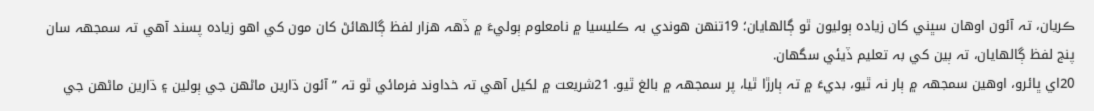ڪريان، تہ آئون اوهان سڀني کان زيادہ ٻوليون ٿو ڳالهايان؛ 19تنهن هوندي بہ ڪليسيا ۾ نامعلوم ٻوليءَ ۾ ڏهہ هزار لفظ ڳالهائڻ کان مون کي اهو زيادہ پسند آهي تہ سمجهہ سان پنج لفظ ڳالهايان، تہ ٻين کي بہ تعليم ڏيئي سگهان.
20اي ڀائرو، اوهين سمجهہ ۾ ٻار نہ ٿيو، بديءَ ۾ تہ ٻارڙا ٿيا، پر سمجهہ ۾ بالغ ٿيو. 21شريعت ۾ لکيل آهي تہ خداوند فرمائي ٿو تہ ”آئون ڌارين ماڻهن جي ٻولين ۽ ڌارين ماڻهن جي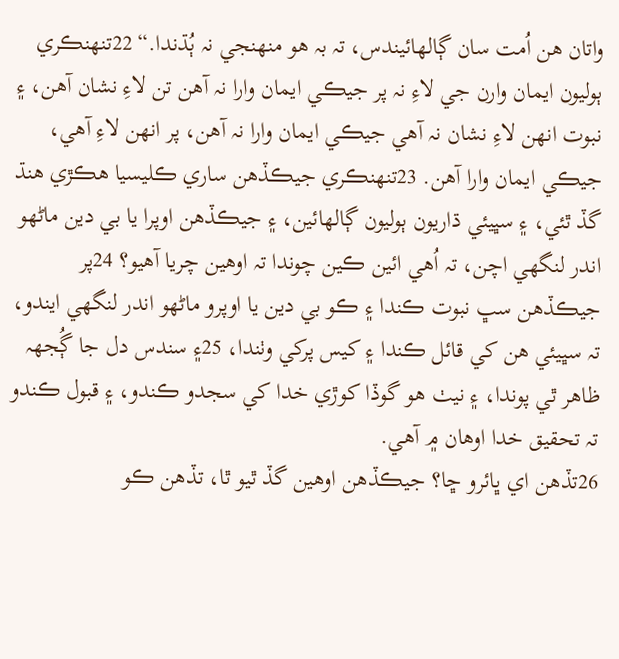واتان هن اُمت سان ڳالهائيندس، تہ بہ هو منهنجي نہ ٻُڌندا.“ 22تنهنڪري ٻوليون ايمان وارن جي لاءِ نہ پر جيڪي ايمان وارا نہ آهن تن لاءِ نشان آهن، ۽ نبوت انهن لاءِ نشان نہ آهي جيڪي ايمان وارا نہ آهن، پر انهن لاءِ آهي، جيڪي ايمان وارا آهن. 23تنهنڪري جيڪڏهن ساري ڪليسيا هڪڙي هنڌ گڏ ٿئي، ۽ سڀيئي ڌاريون ٻوليون ڳالهائين، ۽ جيڪڏهن اوپرا يا بي دين ماڻهو اندر لنگهي اچن، تہ اُهي ائين ڪين چوندا تہ اوهين چريا آهيو؟ 24پر جيڪڏهن سڀ نبوت ڪندا ۽ ڪو بي دين يا اوپرو ماڻهو اندر لنگهي ايندو، تہ سڀيئي هن کي قائل ڪندا ۽ کيس پرکي وٺندا، 25۽ سندس دل جا ڳُجهہ ظاهر ٿي پوندا، ۽ نيٺ هو گوڏا کوڙي خدا کي سجدو ڪندو، ۽ قبول ڪندو تہ تحقيق خدا اوهان ۾ آهي.
26تڏهن اي ڀائرو ڇا؟ جيڪڏهن اوهين گڏ ٿيو ٿا، تڏهن ڪو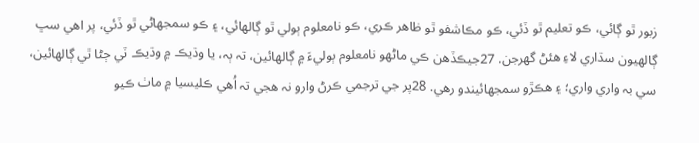زبور ٿو ڳائي، ڪو تعليم ٿو ڏئي، ڪو مڪاشفو ٿو ظاهر ڪري، ڪو نامعلوم ٻولي ٿو ڳالهائي، ۽ ڪو سمجهاڻي ٿو ڏئي، پر اهي سڀ ڳالهيون سڌاري لاءِ هئڻ گهرجن. 27جيڪڏهن ڪي ماڻهو نامعلوم ٻوليءَ ۾ ڳالهائين، تہ ٻہ، يا وڌيڪ ۾ وڌيڪ ٽي ڄڻا ٿي ڳالهائين، سي بہ واري واري؛ ۽ هڪڙو سمجهائيندو رهي. 28پر جي ترجمي ڪرڻ وارو نہ هجي تہ اُهي ڪليسيا ۾ ماٺ ڪيو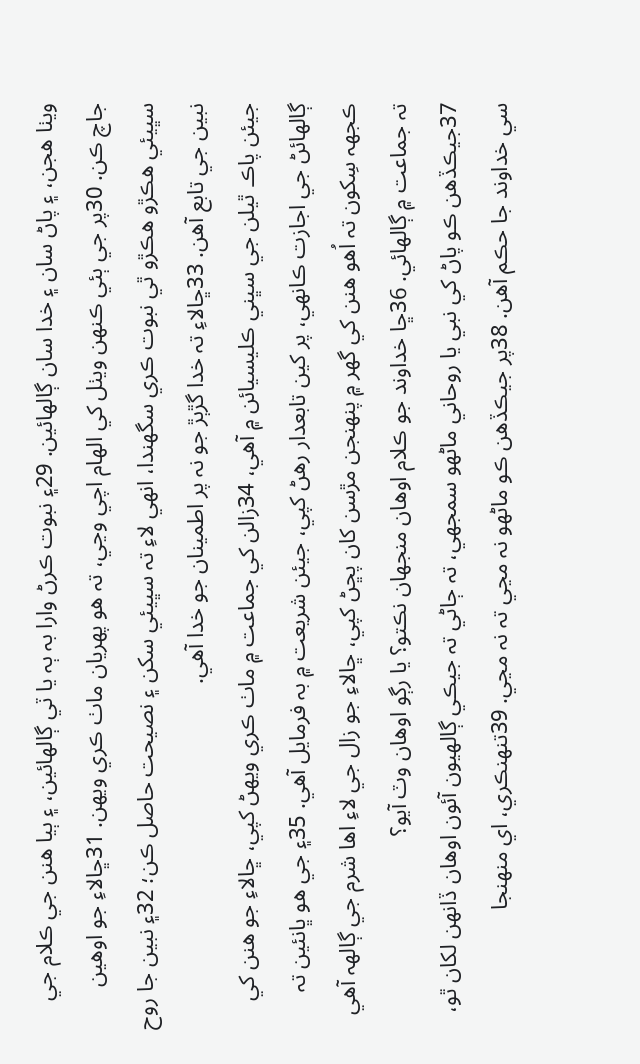ويٺا هجن، ۽ پاڻ سان ۽ خدا سان ڳالهائين. 29۽ نبوت ڪرڻ وارا بہ ٻہ يا ٽي ڳالهائين، ۽ ٻيا هنن جي ڪلام جي جاچ ڪن. 30پر جي ٻئي ڪنهن ويٺل کي الهام اچي وڃي، تہ هو پهريان ماٺ ڪري ويهن. 31ڇالاءِ جو اوهين سڀيئي هڪڙو هڪڙو ٿي نبوت ڪري سگهندا، انهي لاءِ تہ سڀيئي سکن ۽ نصيحت حاصل ڪن؛ 32۽ نبين جا روح نبين جي تابع آهن. 33ڇالاءِ تہ خدا گڙٻڙ جو نہ پر اطمينان جو خدا آهي.
جيئن پاڪ ٿيلن جي سڀني ڪليسيائن ۾ آهي، 34زالن کي جماعت ۾ ماٺ ڪري ويهڻ کپي، ڇالاءِ جو هنن کي ڳالهائڻ جي اجازت ڪانهي، پر کين تابعدار رهڻ کپي، جيئن شريعت ۾ بہ فرمايل آهي. 35۽ جي هو ڀانئين تہ ڪجهہ سِکون تہ اُهو هنن کي گهر ۾ پنهنجن مڙسن کان پڇڻ کپي، ڇالاءِ جو زال جي لاءِ اها شرم جي ڳالهہ آهي تہ جماعت ۾ ڳالهائي. 36ڇا خداوند جو ڪلام اوهان منجهان نڪتو؟ يا رڳو اوهان وٽ آيو؟
37جيڪڏهن ڪو پاڻ کي نبي يا روحاني ماڻهو سمجهي، تہ ڄاڻي تہ جيڪي ڳالهيون آئون اوهان ڏانهن لکان ٿو، سي خداوند جا حڪم آهن. 38پر جيڪڏهن ڪو ماڻهو نہ مڃي تہ نہ مڃي. 39تنهنڪري، اي منهنجا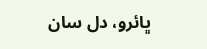ڀائرو، دل سان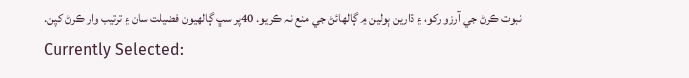نبوت ڪرڻ جي آرزو رکو، ۽ ڌارين ٻولين ۾ ڳالهائڻ جي منع نہ ڪريو. 40پر سڀ ڳالهيون فضيلت سان ۽ ترتيب وار ڪرڻ کپن.
Currently Selected: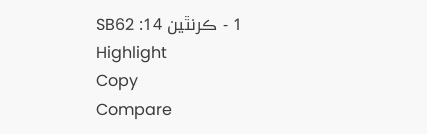1 - ڪرنٿين 14: SB62
Highlight
Copy
Compare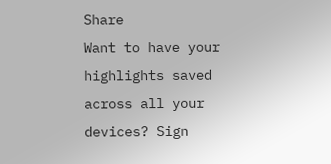Share
Want to have your highlights saved across all your devices? Sign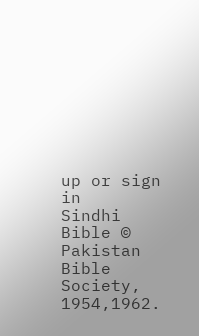up or sign in
Sindhi Bible © Pakistan Bible Society, 1954,1962.